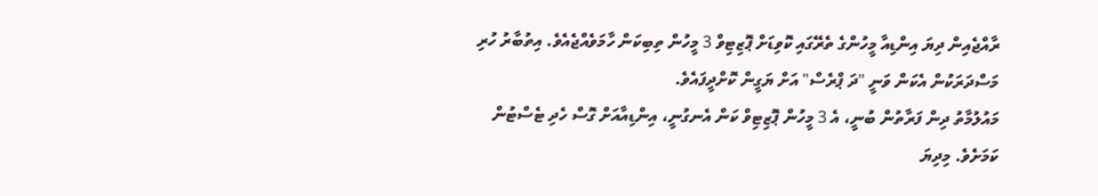ރާއްޖެއިން ދިޔަ އިންޑިއާ މީހުންގެ ތެރޭގައި ކޮވިޑަށް ޕޮޒިޓިވް 3 މީހުން ތިބިކަން ހާމަވެއްޖެއެވެ. އިތުބާރު ހުރި މަސްދަރަކުން އެކަން ވަނީ "ދަ ޕްރެސް" އަށް ޔަގީން ކޮށްދީފައެވެ.
މައުލުމާތު ދިން ފަރާތުން ބުނީ، އެ 3 މީހުން ޕޮޒިޓިވް ކަން އެނގުނީ، އިންޑިއާއަށް ގޮސް ހެދި ޓެސްޓުން ކަމަށެވެ. މިދިޔަ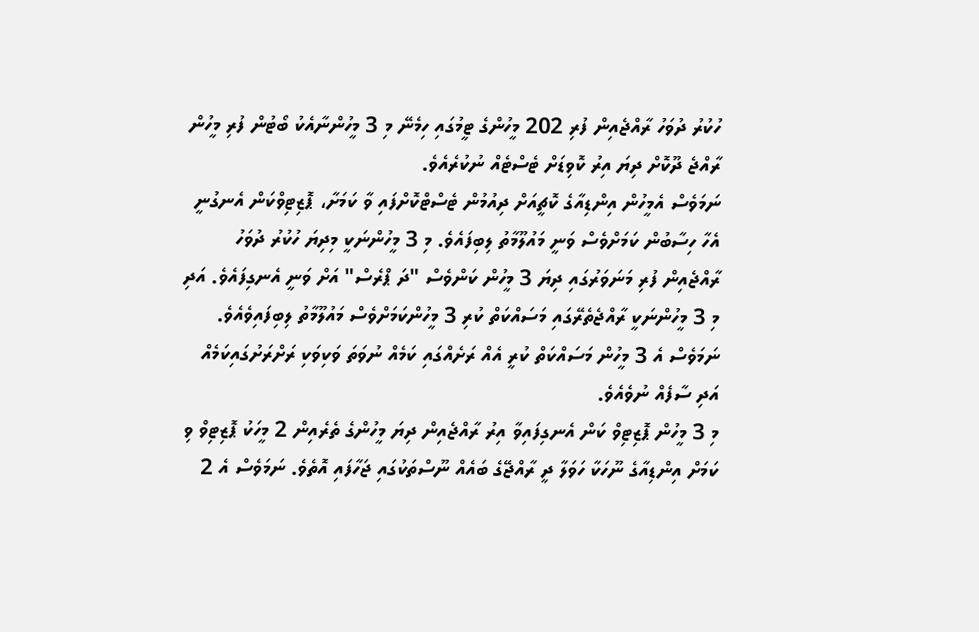ހުކުރު ދުވަހު ރާއްޖެއިން ފުރި 202 މީހުންގެ ޓީމުގައި ހިމެނޭ މި 3 މީހުންނާއެކު ބޯޓުން ފުރި މީހުން ރާއްޖެ ދޫކޮށް ދިޔަ އިރު ކޮވިޑަށް ޓެސްޓެއް ނުކުރެއެވެ.
ނަމަވެސް އެމީހުން އިންޑިއާގެ ކޮޗީއަށް ދިއުމުން ޓެސްޓްކޮށްފައި ވާ ކަމަށާ، ޕޮޒިޓިވްކަން އެނގުނީ އެހާ ހިސާބުން ކަމަށްވެސް ވަނީ މައުލޫމާތު ލިބިފައެވެ. މި 3 މީހުންނަކީ މިދިޔަ ހުކުރު ދުވަހު ރާއްޖެއިން ފުރި މަނަވަރުގައި ދިޔަ 3 މީހުން ކަންވެސް "ދަ ޕްރެސް" އަށް ވަނީ އެނގިފައެވެ. އަދި މި 3 މީހުންނަކީ ރާއްޖެތެރޭގައި މަސައްކަތް ކުރި 3 މީހުންކަމަށްވެސް މައުލޫމާތު ލިބިފައިވެއެވެ. ނަމަވެސް އެ 3 މީހުން މަސައްކަތް ކުރީ އެއް ރަށެއްގައި ކަމެއް ނުވަތަ ވަކިވަކި ރަށްރަށުގައިކަމެއް އަދި ސާފެއް ނުވެއެވެ.
މި 3 މީހުން ޕޮޒިޓިވް ކަން އެނގިފައިވާ އިރު ރާއްޖެއިން ދިޔަ މީހުންގެ ތެރެއިން 2 މީހަކު ޕޮޒިޓިވް ވި ކަމަށް އިންޑިއާގެ ނޫހަކާ ހަވަލާ ދީ ރާއްޖޭގެ ބައެއް ނޫސްތަކުގައި ޖަހާފައި އޮތެވެ. ނަމަވެސް އެ 2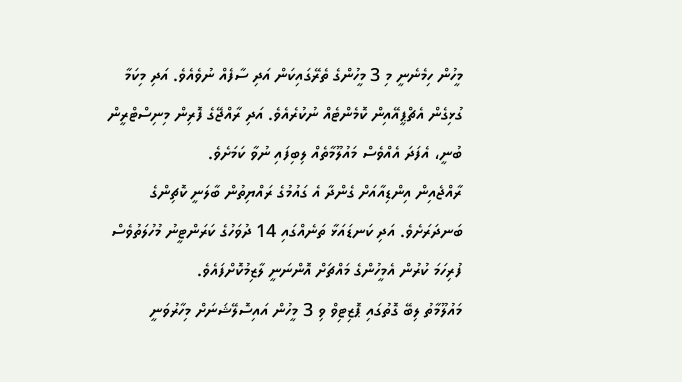މީހުން ހިމެނެނީ މި 3 މީހުންގެ ތެރޭގައިކަން އަދި ސާފެއް ނުވެއެވެ. އަދި މިކަމާ ގުޅިގެން އެޗްޕީއޭއިން ކޮމެންޓެއް ނުކުރެއެވެ. އަދި ރާއްޖޭގެ ފޮރިން މިނިސްޓްރީން ބުނީ، އެފަދަ އެއްވެސް މައުލޫމާތެއް ލިބިފައި ނުވާ ކަމަށެވެ.
ރާއްޖެއިން އިންޑިއާއަށް ގެންދާ އެ ގައުމުގެ ރައްޔިތުން ބާލަނީ ކޮޗިންގެ ބަނދަރަށެވެ. އަދި ކަނޑައަޅާ ތަނެއްގައި 14 ދުވަހުގެ ކަރަންޓީނު މުހުލަތުވެސް ފުރިހަމަ ކުރުން އެމީހުންގެ މައްޗަށް އޮންނަނީ ލާޒިމުކޮށްފައެވެ.
މައުލޫމާތު ލިބޭ ގޮތުގައި ޕޮޒިޓިވް ވި 3 މީހުން އައިސޮލޭޝަނަށް މިހާރުވަނީ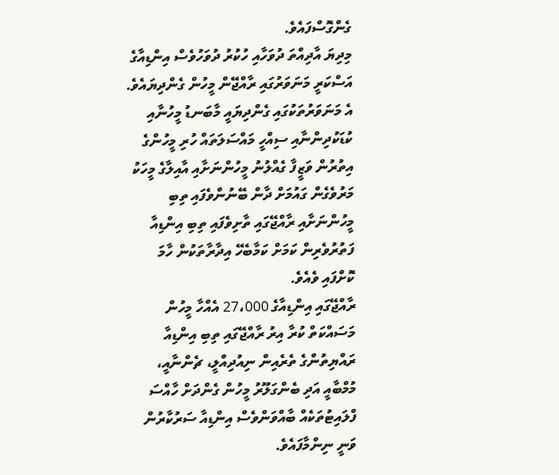ގެންގޮސްފައެވެ.
މިދިޔަ އާދިއްތަ ދުވަހާއި ހުކުރު ދުވަހުވެސް އިންޑިއާގެ އަސްކަރީ މަނަވަރުގައި ރާއްޖޭން މީހުން ގެންދިޔައެވެ. އެ މަނަވަރުތަކުގައި ގެންދިޔައީ މާބަނޑު މީހުނާއި ކުޑަކުދިންނާއި ސިއްހީ މައްސަލަތައް ހުރި މީހުންގެ އިތުރުން ވަޒީފާ ގެއްލުނު މީހުންނަށާއި އާއިލާގެ މީހަކު މަރުވެގެން ގައުމަށް ދާން ބޭނުންވެފައި ތިބި މީހުންނަށާއި ރާއްޖޭގައި ތާށިވެފައި ތިބި އިންޑިއާ ފަތުރުވެރިން ކަމަށް ކަމާބެހޭ އިދާރާތަކުން ހާމަ ކޮށްފައި ވެއެވެ.
ރާއްޖޭގައި އިންޑިއާގެ 27،000 އެއްހާ މީހުން މަސައްކަތް ކުރާ އިރު ރާއްޖޭގައި ތިބި އިންޑިއާ ރައްޔިތުންގެ ތެރެއިން ނިއުދިއްލީ، ޗެންނާއީ، މުމްބާއީ އަދި ބެންގަލޫރު މީހުން ގެންދަށް ހާއްސަ ފްލައިޓުތަކެއް ބާއްވަންވެސް އިންޑިއާ ސަރުކާރުން ވަނީ ނިންމާފައެވެ.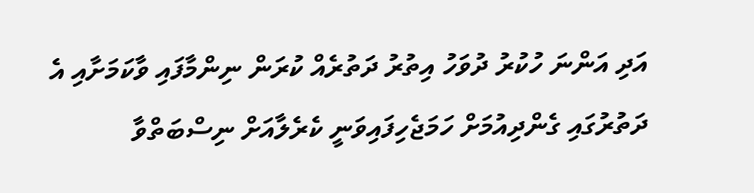އަދި އަންނަ ހުކުރު ދުވަހު އިތުރު ދަތުރެއް ކުރަން ނިންމާފައި ވާކަމަށާއި އެ ދަތުރުގައި ގެންދިއުމަށް ހަމަޖެހިފައިވަނީ ކެރެލާއަށް ނިސްބަތްވާ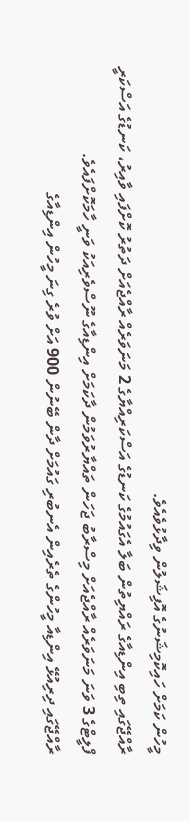މީހުން ކަމަށް ހައިކޮމިޝަނުގެ އޮފިޝަލުން ވިދާޅުވެއެވެ.
ރާއްޖޭގައި ތިބި އިންޑިއާގެ ރައްޔިތުން ބަލާ އެގައުމުގެ ކަނޑުގެ އަސްކަރިއްޔާގެ 2 މަނަވަރެއް ރާއްޖެއަށް ދަތުރު ކޮށްފައި ވާއިރު، ކަނޑުގެ އަސްކަރީ ފްލީޓްގެ 3 ވަނަ މަނަވަރެއް ރާއްޖެއަށް މިސްރާބު ޖަހަން ތައްޔާރުވަމުން ދާކަމަށް އިންޑިއާގެ ނޫސްވެރިއަކު ވަނީ ހާމަކޮށްފައެވެ.
ރާއްޖޭގައި ދިރިއުޅޭ އިންޑިއާ މީހުންގެ ތެރެއިން އެނބުރި ގައުމަށް ދާން ބޭނުން 900 އަށް ވުރެ ގިނަ މީހުން އިންޑިއާގެ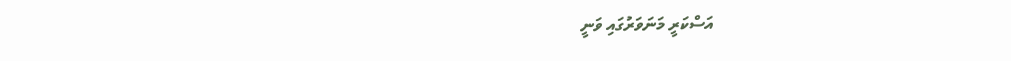އަސްކަރީ މަނަވަރުގައި ވަނީ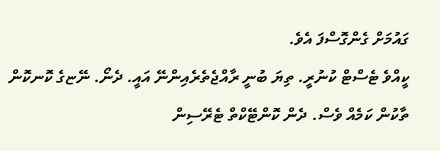ގައުމަށް ގެންގޮސްފަ އެވެ.
ކީއްވެ ޓެސްޓް ކުނުރީ. ތިޔަ ބުނީ ރާއްޖެތެރެއިންނޭ އައީ. ދެނޯ. ނޭޏގެ ކޮނކޮން ތާކުން ކަމެއް ވެސް. ދެން ކޮންޓޭކްތް ޓެރޭސިން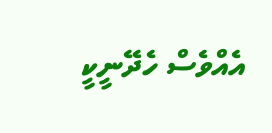އެއްވެސް ހެދޭނީކީ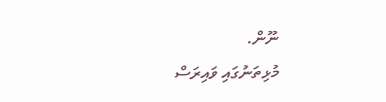ނޫން.
މުޅިތަނުގައި ވައިރަސް